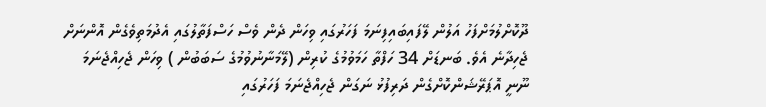ދޫކޮށްލުމަށްފަހު އަލުން ލޭފައިބައިފިނަމަ ފަހަރުގައި ވިހަން ދެން ވެސް ހަސްފަތާލުގައި އެދުމަތިވެގެން އޮންނަށް ޖެހިދާނެ އެވެ. ބަނޑަށް 34 ހަފްތާ ހަމަވުމުގެ ކުރިން (ލޭމަނާނުވުމުގެ ސަބަބުން ) ވިހަން ޖެހިއްޖެނަމަ ނޫނީ އޮޕަރޭޝަންކޮށްގެން ދަރިފުޅު ނަގަން ޖެހިއްޖެނަމަ ފަހަރުގައި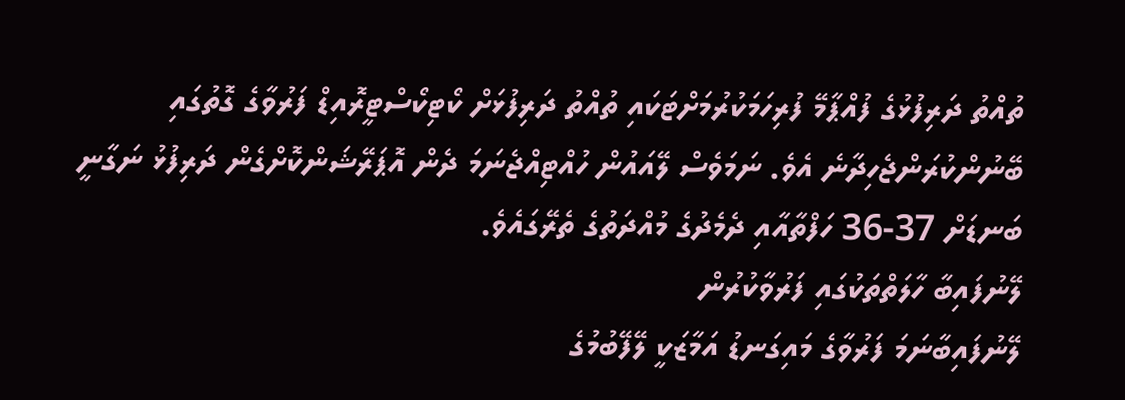ތުއްތު ދަރިފުޅުގެ ފުއްޕާމޭ ފުރިހަމަކުރުމަށްޓަކައި ތުއްތު ދަރިފުޅަށް ކޯޓިކޯސްޓީރޮއިޑް ފަރުވާގެ ގޮތުގައި ބޭނުންކުރަންޖެހިދާނެ އެވެ. ނަމަވެސް ލޭއައުން ހުއްޓިއްޖެނަމަ ދެން އޮޕަރޭޝަންކޮށްގެން ދަރިފުޅު ނަގާނީ ބަނޑަށް 37-36 ހަފްތާއާއި ދެމެދުގެ މުއްދަތުގެ ތެރޭގައެވެ.
ލޭނުފައިބާ ހާލަތްތަކުގައި ފަރުވާކުރުން
ލޭނުފައިބާނަމަ ފަރުވާގެ މައިގަނޑު އަމާޒަކީ ލޭފޭބުމުގެ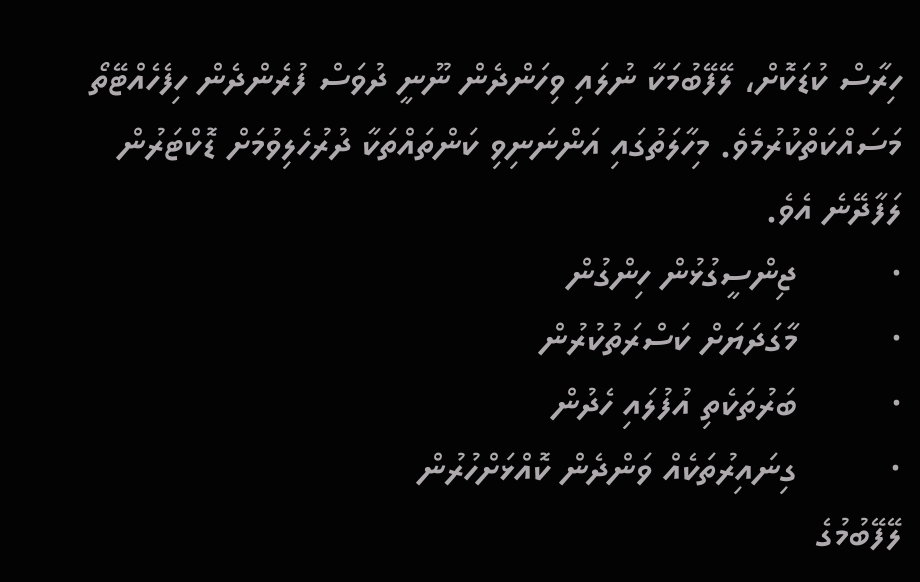ހިރާސް ކުޑަކޮށް، ލޭފޭބުމަކާ ނުލައި ވިހަންދެން ނޫނީ ދުވަސް ފުރެންދެން ހިފެހެއްޓޭތޯ މަސައްކަތްކުރުމެވެ. މިހާލަތުގައި އަންނަނިވި ކަންތައްތަކާ ދުރުހެލިވުމަށް ޑޮކްޓަރުން ލަފާދޭނެ އެވެ.
·         ޖިންސީގުޅުން ހިންގުން
·         މާގަދަޔަށް ކަސްރަތުކުރުން
·         ބަރުތަކެތި އުފުލައި ހެދުން
·         ގިނައިރުތަކެއް ވަންދެން ކޮއްޅަށްހުރުން
ލޭފޭބުމުގެ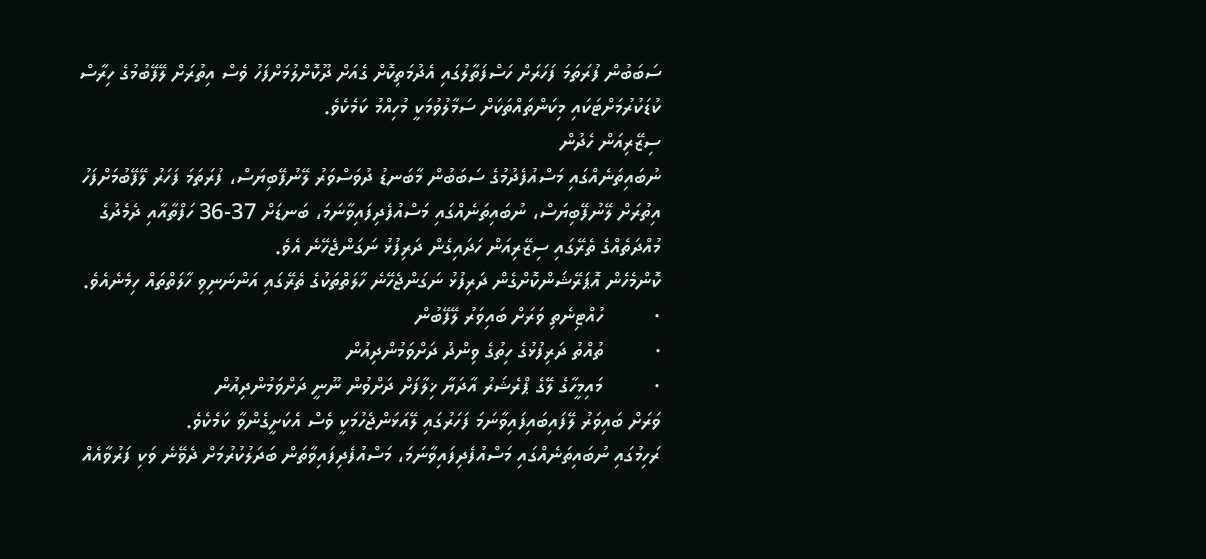ސަބަބުން ފުރަތަމަ ފަހަރަށް ހަސްފަތާލުގައި އެދުމަތިކޮށް ގެއަށް ދޫކޮށްލުމަށްފަހު ވެސް އިތުރަށް ލޭފޭބުމުގެ ހިރާސް ކުޑަކުރުމަށްޓަކައި މިކަންތައްތަކަށް ސަމާލުވުމަކީ މުހިއްމު ކަމެކެވެ.
ސިޒޭރިއަން ހެދުން
ނުބައިތަނެއްގައި މަސްއުފެދުމުގެ ސަބަބުން މާބަނޑު ދުވަސްވަރު ލޭނުފޭބިޔަސް، ފުރަތަމަ ފަހަރު ލޭފޭބުމަށްފަހު އިތުރަށް ލޭނުފޭބިޔަސް، ނުބައިތަނެއްގައި މަސްއުފެދިފައިވާނަމަ، ބަނޑަށް 37-36 ހަފްތާއާއި ދެމެދުގެ މުއްދަތެއްގެ ތެރޭގައި ސިޒޭރިއަން ހަދައިގެން ދަރިފުޅު ނަގަންޖެހޭނެ އެވެ.
ކޮންމެހެން އޮޕަރޭޝަންކޮށްގެން ދަރިފުޅު ނަގަންޖެހޭނެ ހާލަތްތަކުގެ ތެރޭގައި އަންނަނިވި ހާލަތްތައް ހިމެނެއެވެ.
·         ހުއްޓިނެތި ވަރަށް ބައިވަރު ލޭފޭބުން
·         ތުއްތު ދަރިފުޅުގެ ހިތުގެ ވިންދު ދަށްވަމުންދިއުން
·         މައިމީހާގެ ލޭގެ ޕްރެޝަރު އާދަޔާ ޚިލާފަށް ދަށްވުން ނޫނީ ދަށްވަމުންދިއުން
ވަރަށް ބައިވަރު ލޭފައިބައިފައިވާނަމަ ފަހަރުގައި ލޭއަޅަންޖެހުމަކީ ވެސް އެކަށީގެންވާ ކަމެކެވެ.
ރަހިމުގައި ނުބައިތަނެއްގައި މަސްއުފެދިފައިވާނަމަ، މަސްއުފެދިފައިވާތަން ބަދަލުކުރުމަށް ދެވޭނެ ވަކި ފަރުވާއެއް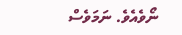ނޯވެއެވެ. ނަމަވެސް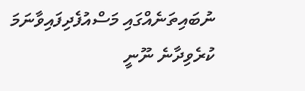ނުބައިތަނެއްގައި މަސްއުފެދިފައިވާނަމަ ކުރެވިދާނެ ނޫނީ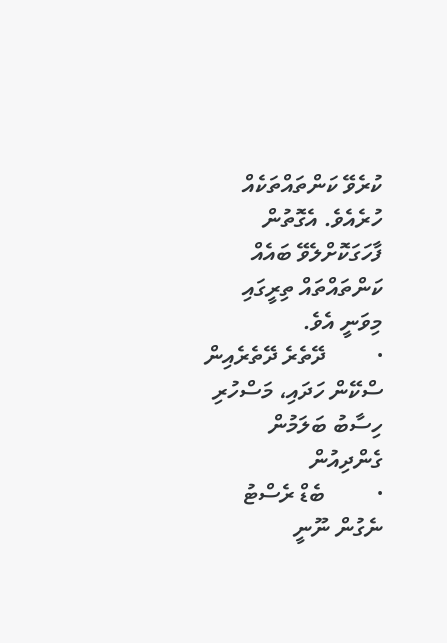ކުރެވޭ ކަންތައްތަކެއް ހުރެއެވެ. އެގޮތުން ފާހަގަކޮށްލެވޭ ބައެއް ކަންތައްތައް ތިރީގައި މިވަނީ އެވެ.
·         ދޭތެރެ ދޭތެރެއިން ސްކޭން ހަދައި، މަސްހުރި ހިސާބު ބަލަމުން ގެންދިއުން
·         ބެޑް ރެސްޓު ނެގުން ނޫނީ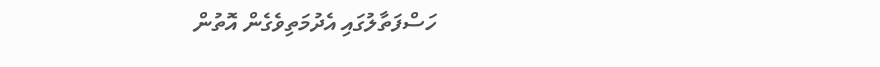ހަސްފަތާލުގައި އެދުމަތިވެގެން އޮތުން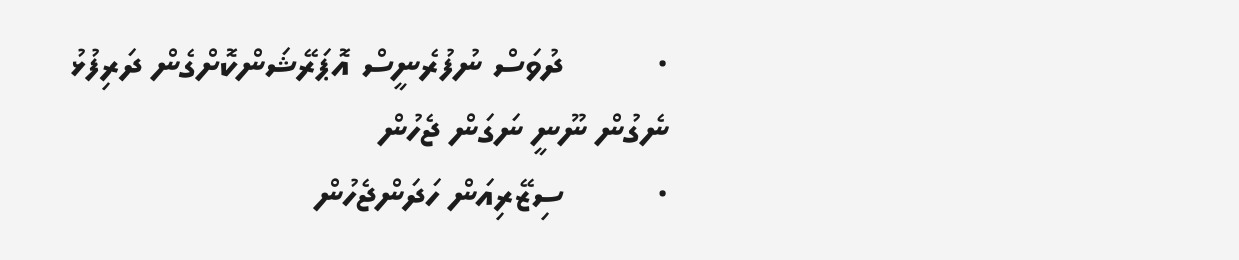·         ދުވަސް ނުފުރެނީސް އޮޕަރޭޝަންކޮށްގެން ދަރިފުޅު ނެގުން ނޫނީ ނަގަން ޖެހުން
·         ސިޒޭރިއަން ހަދަންޖެހުން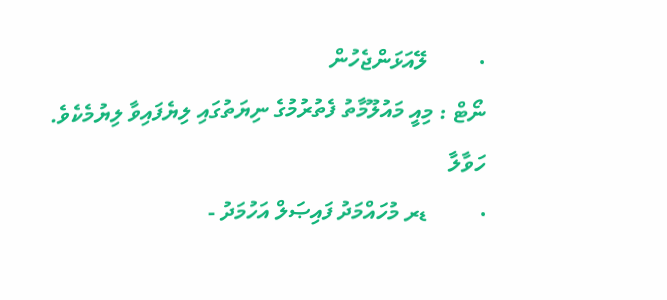·         ލޭއަޅަންޖެހުން
ނޯޓް : މިއީ މައުލޫމާތު ފެތުރުމުގެ ނިޔަތުގައި ލިޔެފައިވާ ލިޔުމެކެވެ.
ހަވާލާ
·         ޑރ މުހައްމަދު ފައިޞަލް އަހުމަދު -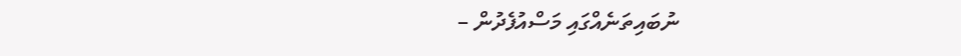ނުބައިތަނެއްގައި މަސްއުފެދުން –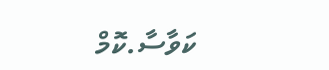ކަވާސާ.ކޮމް